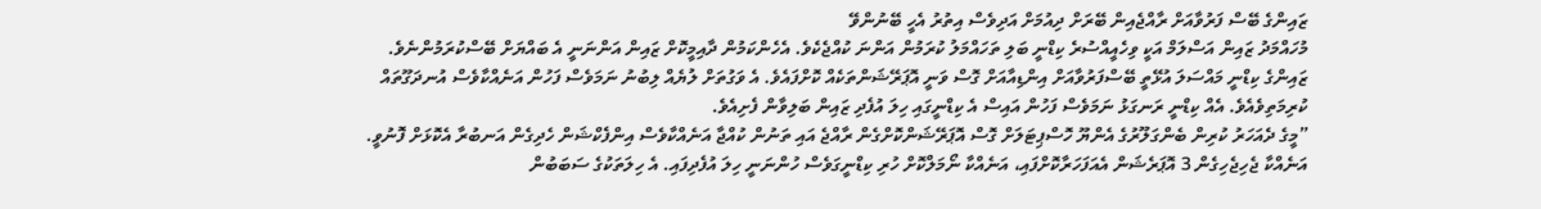ޒައިންގެ ބޭސް ފަރުވާއަށް ރާއްޖެއިން ބޭރަށް ދިއުމަށް އަދިވެސް އިތުރު އެހީ ބޭނުންވޭ
މުހައްމަދު ޒައިން އަސްލަމް އަކީ ވިހެއީއްސުރެ ކިޑްނީ ބަލި ތަހައްމަލު ކުރަމުން އަންނަ ކުއްޖެކެވެ. އެހެންކަމުން ދާއިމީކޮށް ޒައިން އަންނަނީ އެ ބައްޔަށް ބޭސްކުރަމުންނެވެ.
ޒައިންގެ ކިޑްނީ މައްސަލަ އުޅޭތީ ބޭސްފަރުވާއަށް އިންޑިއާއަށް ގޮސް ވަނީ އޮޕަރޭޝަންތަކެއް ކޮށްފައެވެ. އެ ވަގުތަށް ލުޔެއް ލިބުނު ނަމަވެސް ފަހުން އަނެއްކާވެސް އުނދަގޫތައް ކުރިމަތިވެއެވެ. އެއް ކިޑްނީ ރަނގަޅު ނަމަވެސް ފަހުން އައިސް އެ ކިޑްނީގައި ހިލަ އުފެދި ޒައިން ބަލިވާން ފެށިއެވެ.
”މީގެ ދެއަހަރު ކުރިން ބެންގަލޫރުގެ އެންޔޫ ހޮސްޕިޓަލަށް ގޮސް އޮޕަރޭޝަންކޮށްގެން ރާއްޖެ އައި ތަނުން ކުއްޖާ އަނެއްކާވެސް އިންފެކްޝަން ހެދިގެން އަނބުރާ އެކޮޅަށް ފޮނުވީ. އަނެއްކާ ޖެހިޖެހިގެން 3 އޮޕަރެޝަން އެއަފަހަރާކޮށްފައި، އަނެއްކާ ނޯމަލްކޮށް ހުރި ކިޑްނީގަވެސް ހުންނަނީ ހިލަ އުފެދިފައި. އެ ހިލަތަކުގެ ސަބަބުން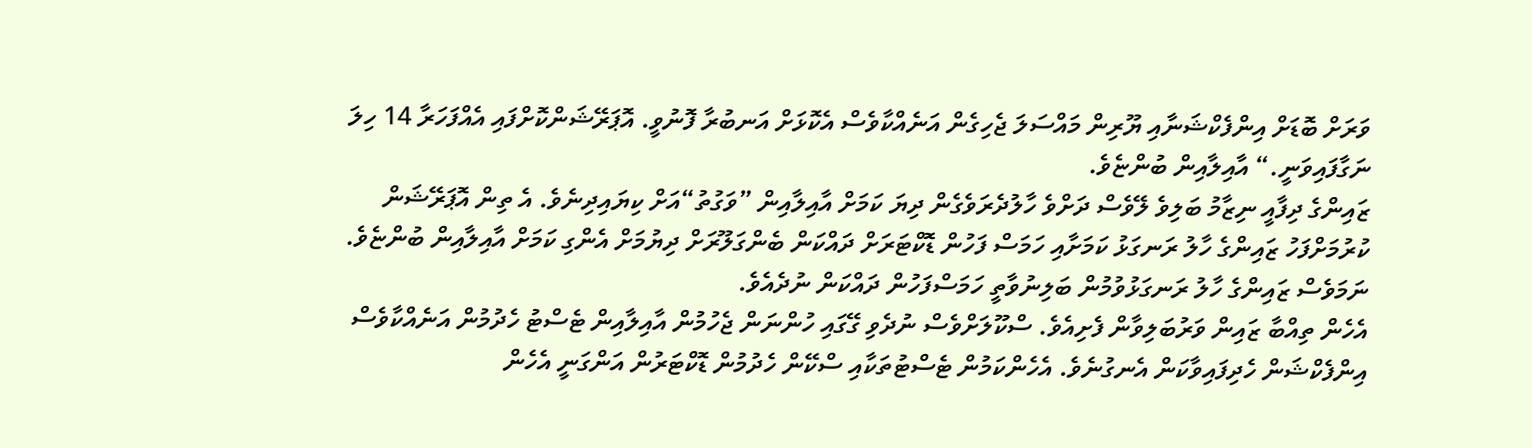ވަރަށް ބޮޑަށް އިންފެކްޝަނާއި ޔޫރިން މައްސަލަ ޖެހިގެން އަނެއްކާވެސް އެކޮޅަށް އަނބުރާ ފޮނުވީ. އޮޕަރޭޝަންކޮށްފައި އެއްފަހަރާ 14 ހިލަ ނަގާފައިވަނީ.“ އާއިލާއިން ބުންޏެވެ.
ޒައިންގެ ދިފާއީ ނިޒާމު ބަލިވެ ލޭވެސް ދަށްވެ ހާލުދެރަވެގެން ދިޔަ ކަމަށް އާއިލާއިން ”ވަގުތު“އަށް ކިޔައިދިނެވެ. އެ ތިން އޮޕަރޭޝަން ކުރުމަށްފަހު ޒައިންގެ ހާލު ރަނގަޅު ކަމަށާއި ހަމަސް ފަހުން ޑޮކްޓަރަށް ދައްކަން ބެންގަލޫރަށް ދިޔުމަށް އެންގި ކަމަށް އާއިލާއިން ބުންޏެވެ. ނަމަވެސް ޒައިންގެ ހާލު ރަނގަޅުވުމުން ބަލިނުވާތީ ހަމަސްފަހުން ދައްކަން ނުދެއެވެ.
އެހެން ތިއްބާ ޒައިން ވަރުބަލިވާން ފެށިއެވެ. ސްކޫލަށްވެސް ނުދެވި ގޭގައި ހުންނަން ޖެހުމުން އާއިލާއިން ޓެސްޓު ހެދުމުން އަނެއްކާވެސް އިންފެކްޝަން ހެދިފައިވާކަން އެނގުނެވެ. އެހެންކަމުން ޓެސްޓުތަކާއި ސްކޭން ހެދުމުން ޑޮކްޓަރުން އަންގަނީ އެހެން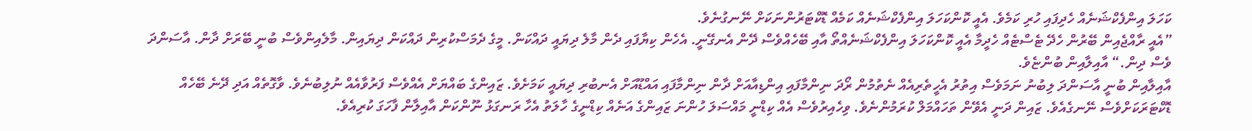ކަހަލަ އިންފެކްޝަނެއް ހެދިފައި ހުރި ކަމެވެ. އެއީ ކޮންކަހަލަ އިންފެކްޝަނެއް ކަމެއް ޑޮކްޓަރުންނަކަށް ނޭނގުނެވެ.
”އެއީ ރާއްޖެއިން ބޭރުން ހެދޭ ޓެސްޓެއް ހެދީމާ އެއީ ކޮންކަހަލަ އިންފެކްޝަނެއްތޯ އާއި ބޭހެއްވެސް ދޭން އެނގޭނީ. އެހެން ކިޔާފައި ދެން މާލެ ދިޔައީ ދައްކަން. މީގެ ދެމަސްކުރިން ދައްކަން ދިޔައިން. މާލެއިންވެސް ބުނީ ބޭރަށް ދާން. އާސަންދަ ވެސް ދިން.“ އާއިލާއިން ބުންޏެވެ.
އާއިލާއިން ބުނީ އާސަންދަ ލިބުނު ނަމަވެސް އިތުރު އެހީތެރިއެއް ނެތުމުން ރޯދަ ނިންމާފައި އިންޑިއާއަށް ދާން ނިންމާފައި އައްޑޫއަށް އެނބުރި ދިޔައީ ކަމަށެވެ. ޒައިންގެ ބައްޔަށް އެއްވެސް ފަރުވާއެއް ނުލިބުނެވެ. ވާގޮތެއް އަދި ދޭނެ ބޭހެއް ޑޮކްޓަރަކަށްވެސް ނޭނގެއެވެ. ޒައިން ދަނީ އެވޭން ތަހައްމަލް ކުރަމުންނެވެ. ވިހެއިރުވެސް އެއް ކިޑްނީ މައްސަލަ ހުންނަ ޒައިންގެ އަނެއް ކިޑްނީގެ ހާލަތު އެހާ ރަނގަޅު ނޫންކަން އާއިލާން ފާހަގަ ކުރިއެވެ.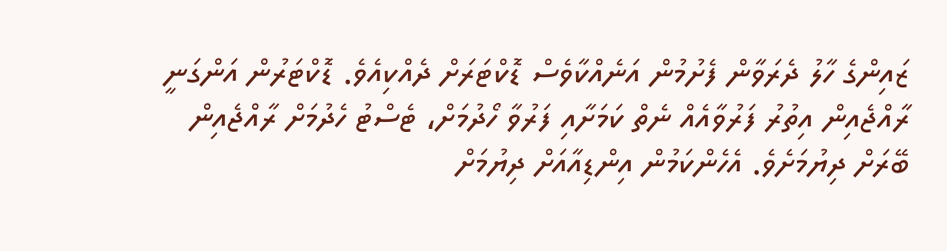ޒައިންގެ ހާލު ދެރަވާން ފެށުމުން އަނެއްކާވެސް ޑޮކްޓަރަށް ދެއްކިއެވެ. ޑޮކްޓަރުން އަންގަނީ ރާއްޖެއިން އިތުރު ފަރުވާއެއް ނެތް ކަމަށާއި ފަރުވާ ހޯދުމަށް، ޓެސްޓު ހެދުމަށް ރާއްޖެއިން ބޭރަށް ދިޔުމަށެވެ. އެހެންކަމުން އިންޑިއާއަށް ދިޔުމަށް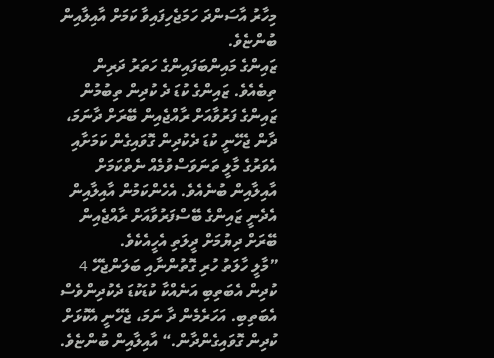މިހާރު އާސަންދަ ހަމަޖެހިފައިވާ ކަމަށް އާއިލާއިން ބުންޏެވެ.
ޒައިންގެ މައިންބަފައިންގެ ހަތަރު ދަރިން ތިބެއެވެ. ޒައިންގެ ކުޑަ ދެ ކުދިން ތިބުމުން ޒައިންގެ ފަރުވާއަށް ރާއްޖެއިން ބޭރަށް ދާނަމަ، ދާން ޖެހޭނީ ކުޑަ ދެކުދިން ގޮވައިގެން ކަމަށާއި އެވަރުގެ މާލީ ތަނަވަސްވުމެއް ނެތްކަމަށް އާއިލާއިން ބުނެއެވެ. އެހެންކަމުން އާއިލާއިން އެދެނީ ޒައިންގެ ބޭސްފަރުވާއަށް ރާއްޖެއިން ބޭރަށް ދިޔުމަށް ދީލަތި އެހީއެކެވެ.
”މާލީ ހާލަތު ހުރި ގޮތުންނާއި ބަލަންޖެހޭ 4 ކުދިން އެބަތިބި އަނެއްކާ ކުޑަކުޑަ ދެކުދިންވެސް އެބަތިބި. އަހަރެމެން ދާ ނަމަ، ޖެހޭނީ އެކޮޅަށް ކުދިން ގޮވައިގެންދާން.“ އާއިލާއިން ބުންޏެވެ.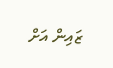ޒައިން އަށް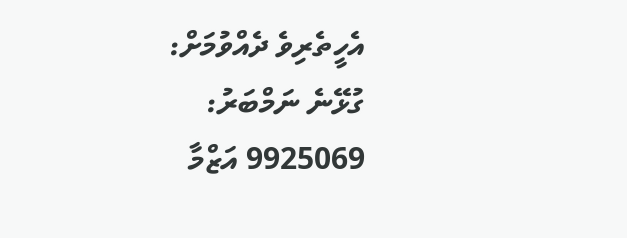އެހީތެރިވެ ދެއްވުމަށް:
ގުޅޭނެ ނަމްބަރު: 9925069 އަޒްމާ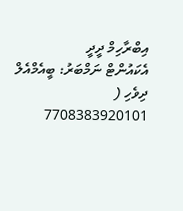އިބްރާހިމް ދީދީ
އެކައުންޓް ނަމްބަރު: ބީއެމްއެލް ދިވެހި ( 7708383920101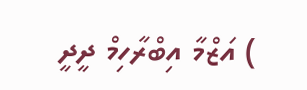) އަޒްމާ އިބްރާހިމް ދީދީ